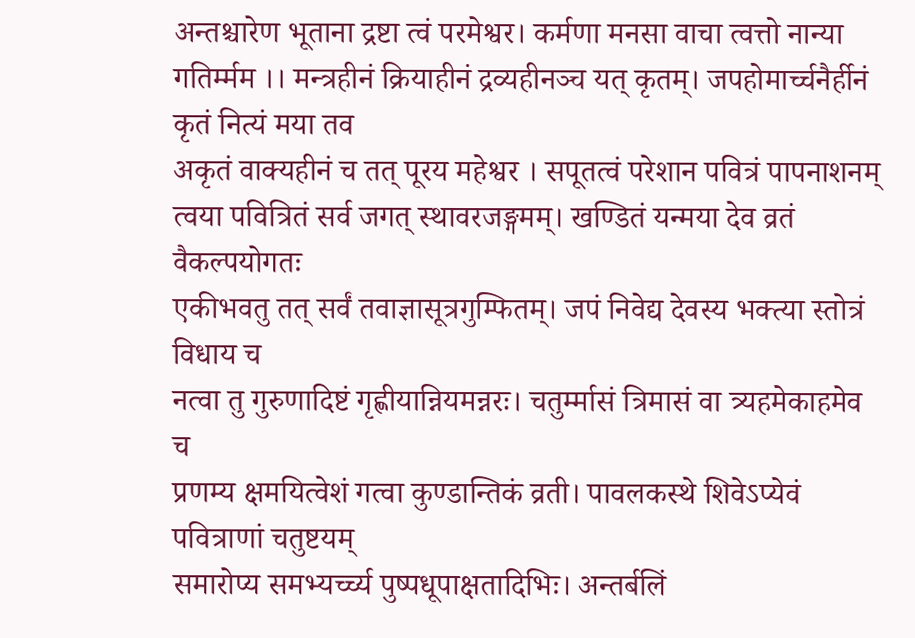अन्तश्चारेण भूताना द्रष्टा त्वं परमेश्वर। कर्मणा मनसा वाचा त्वत्तो नान्या गतिर्म्मम ।। मन्त्रहीनं क्रियाहीनं द्रव्यहीनञ्च यत् कृतम्। जपहोमार्च्चनैर्हीनं कृतं नित्यं मया तव
अकृतं वाक्यहीनं च तत् पूरय महेश्वर । सपूतत्वं परेशान पवित्रं पापनाशनम्
त्वया पवित्रितं सर्व जगत् स्थावरजङ्गमम्। खण्डितं यन्मया देव व्रतं वैकल्पयोगतः
एकीभवतु तत् सर्वं तवाज्ञासूत्रगुम्फितम्। जपं निवेद्य देवस्य भक्त्या स्तोत्रं विधाय च
नत्वा तु गुरुणादिष्टं गृह्णीयान्नियमन्नरः। चतुर्म्मासं त्रिमासं वा त्र्यहमेकाहमेव च
प्रणम्य क्षमयित्वेशं गत्वा कुण्डान्तिकं व्रती। पावलकस्थे शिवेऽप्येवं पवित्राणां चतुष्टयम्
समारोप्य समभ्यर्च्च्य पुष्पधूपाक्षतादिभिः। अन्तर्बलिं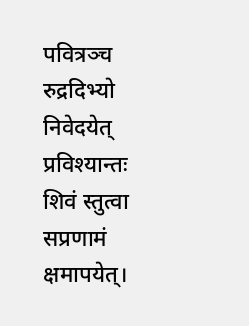पवित्रञ्च रुद्रदिभ्यो निवेदयेत्
प्रविश्यान्तः शिवं स्तुत्वा सप्रणामं क्षमापयेत्।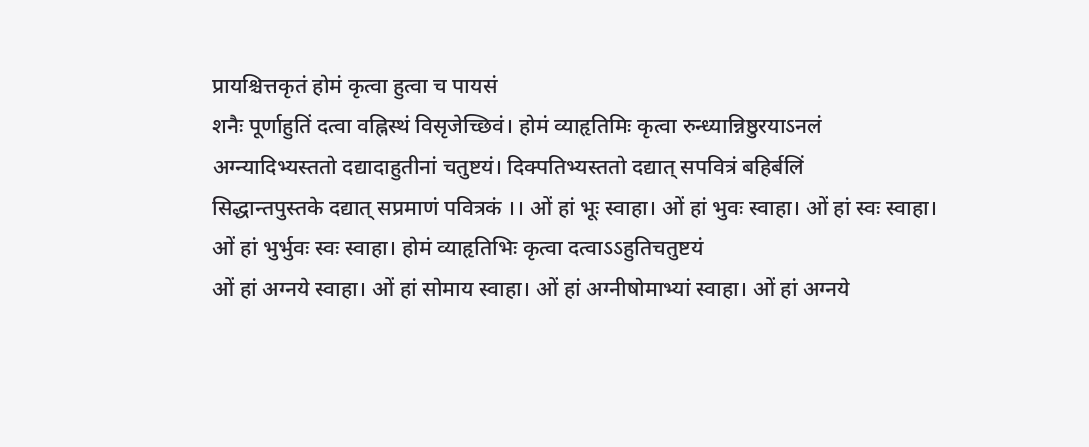प्रायश्चित्तकृतं होमं कृत्वा हुत्वा च पायसं
शनैः पूर्णाहुतिं दत्वा वह्निस्थं विसृजेच्छिवं। होमं व्याहृतिमिः कृत्वा रुन्ध्यान्निष्ठुरयाऽनलं
अग्न्यादिभ्यस्ततो दद्यादाहुतीनां चतुष्टयं। दिक्पतिभ्यस्ततो दद्यात् सपवित्रं बहिर्बलिं
सिद्धान्तपुस्तके दद्यात् सप्रमाणं पवित्रकं ।। ओं हां भूः स्वाहा। ओं हां भुवः स्वाहा। ओं हां स्वः स्वाहा। ओं हां भुर्भुवः स्वः स्वाहा। होमं व्याहृतिभिः कृत्वा दत्वाऽऽहुतिचतुष्टयं
ओं हां अग्नये स्वाहा। ओं हां सोमाय स्वाहा। ओं हां अग्नीषोमाभ्यां स्वाहा। ओं हां अग्नये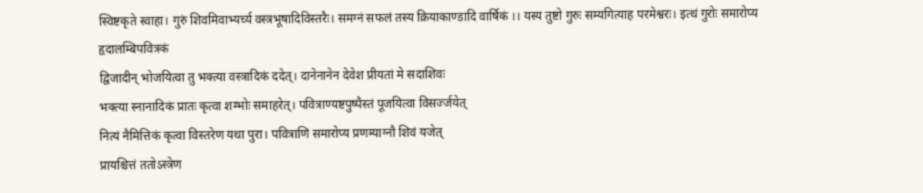स्विष्टकृते स्वाहा। गुरुं शिवमिवाभ्यर्च्य वस्त्रभूषादिविस्तरैः। समग्नं सफलं तस्य क्रियाकाण्डादि वार्षिकं ।। यस्य तुष्टो गुरुः सम्यगित्याह परमेश्वरः। इत्थं गुरोः समारोप्य हृदालम्बिपवित्रकं
द्विजादीन् भोजयित्वा तु भक्त्या वस्त्रादिकं ददेत्। दानेनानेन देवेश प्रीयतां मे सदाशिवः
भक्त्या स्नानादिकं प्रातः कृत्वा शम्भोः समाहरेत्। पवित्राण्यष्टपुष्पैस्तं पूजयित्वा विसर्ज्जयेत्
नित्यं नैमित्तिकं कृत्वा विस्तरेण यथा पुरा। पवित्राणि समारोप्य प्रणम्याग्नौ शिवं यजेत्
प्रायश्चित्तं ततोऽस्त्रेण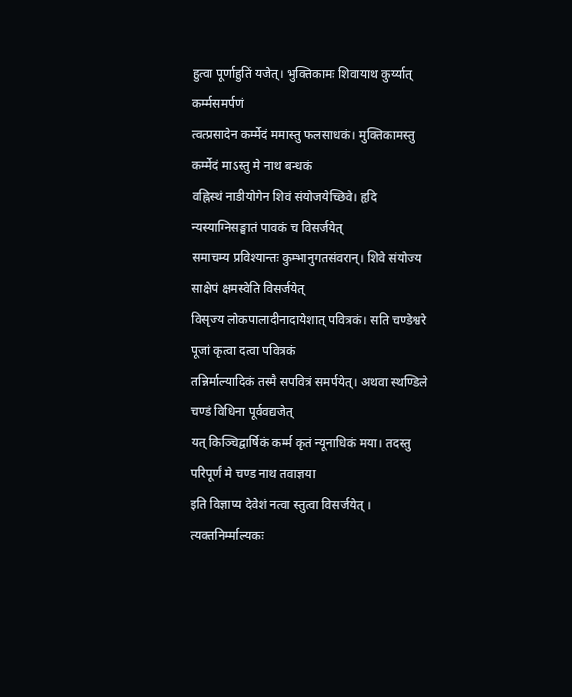हुत्वा पूर्णाहुतिं यजेत्। भुक्तिकामः शिवायाथ कुर्य्यात् कर्म्मसमर्पणं
त्वत्प्रसादेन कर्म्मेदं ममास्तु फलसाधकं। मुक्तिकामस्तु कर्म्मेदं माऽस्तु मे नाथ बन्धकं
वह्निस्थं नाडीयोगेन शिवं संयोजयेच्छिवे। हृदि न्यस्याग्निसङ्घातं पावकं च विसर्जयेत्
समाचम्य प्रविश्यान्तः कुम्भानुगतसंवरान्। शिवे संयोज्य साक्षेपं क्षमस्वेति विसर्जयेत्
विसृज्य लोकपालादीनादायेशात् पवित्रकं। सति चण्डेश्वरे पूजां कृत्वा दत्वा पवित्रकं
तन्निर्माल्यादिकं तस्मै सपवित्रं समर्पयेत्। अथवा स्थण्डिले चण्डं विधिना पूर्ववद्यजेत्
यत् किञ्चिद्वार्षिकं कर्म्म कृतं न्यूनाधिकं मया। तदस्तु परिपूर्णं मे चण्ड नाथ तवाज्ञया
इति विज्ञाप्य देवेशं नत्वा स्तुत्वा विसर्जयेत् । त्यक्तनिर्म्माल्यकः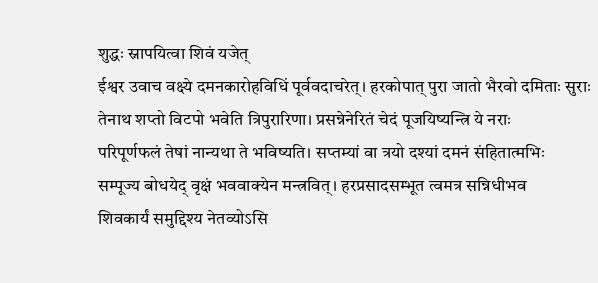शुद्धः स्नापयित्वा शिवं यजेत्
ईश्वर उवाच वक्ष्ये दमनकारोहविधिं पूर्ववदाचरेत्। हरकोपात् पुरा जातो भैरवो दमिताः सुराः
तेनाथ शप्तो विटपो भवेति त्रिपुरारिणा। प्रसन्नेनेरितं चेदं पूजयिष्यन्त्रि ये नराः
परिपूर्णफलं तेषां नान्यथा ते भविष्यति। सप्तम्यां वा त्रयो दश्यां दमनं संहितात्मभिः
सम्पूज्य बोधयेद् वृक्षं भववाक्येन मन्त्रवित्। हरप्रसादसम्भूत त्वमत्र सन्निधीभव
शिवकार्यं समुद्दिश्य नेतव्योऽसि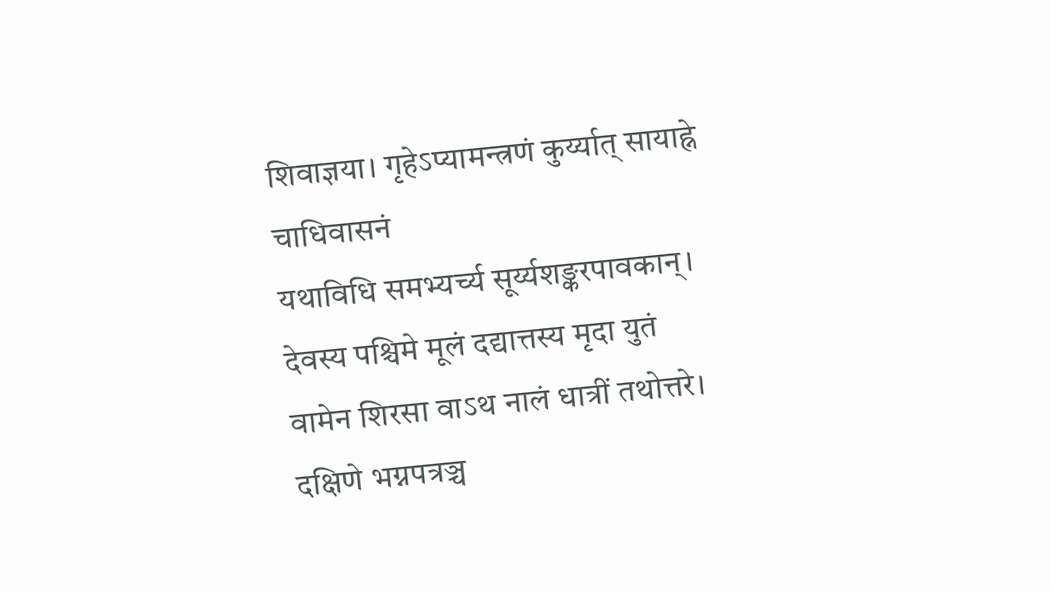शिवाज्ञया। गृहेऽप्यामन्त्रणं कुर्य्यात् सायाह्ने चाधिवासनं
यथाविधि समभ्यर्च्य सूर्य्यशङ्करपावकान्। देवस्य पश्चिमे मूलं दद्यात्तस्य मृदा युतं
वामेन शिरसा वाऽथ नालं धात्रीं तथोत्तरे। दक्षिणे भग्नपत्रञ्च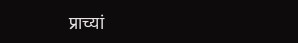प्राच्यां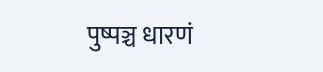पुष्पञ्च धारणं